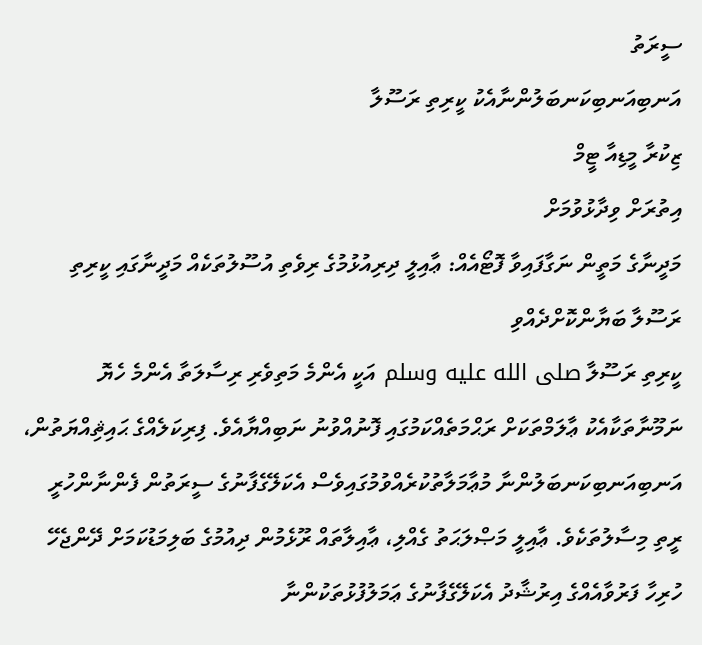ސީރަތު
އަނބިއަނބިކަނބަލުންނާއެކު ކީރިތި ރަސޫލާ
ޒިކުރާ މީޑިއާ ޓީމް
އިތުރަށް ވިދާޅުވުމަށް
މަދީނާގެ މަތީން ނަގާފައިވާ ފޮޓޯއެއް: ޢާއިލީ ދިރިއުޅުމުގެ ރިވެތި އުސޫލުތަކެއް މަދީނާގައި ކީރިތި ރަސޫލާ ބަޔާންކޮށްދެއްވި
ކީރިތި ރަސޫލާ صلى الله عليه وسلم އަކީ އެންމެ މަތިވެރި ރިސާލަތާ އެންމެ ހެޔޮ ނަމޫނާތަކާއެކު ޢާލަމްތަކަށް ރަޙްމަތެއްކަމުގައި ފޮނުއްވުނު ނަބިއްޔާއެވެ. ފިރިކަލެއްގެ ޙައިޘިއްޔަތުން، އަނބިއަނބިކަނބަލުންނާ މުޢާމަލާތުކުރެއްވުމުގައިވެސް އެކަލޭގެފާނުގެ ސީރަތުން ފެންނާންހުރީ ރީތި މިސާލުތަކެވެ. ޢާއިލީ މަޞްލަޙަތު ގެއްލި، ޢާއިލާތައް ރޫޅެމުން ދިއުމުގެ ބަލިމަޑުކަމަށް ދޭންޖެހޭ ހުރިހާ ފަރުވާއެއްގެ އިރުޝާދު އެކަލޭގެފާނުގެ ޢަމަލުފުޅުތަކުންނާ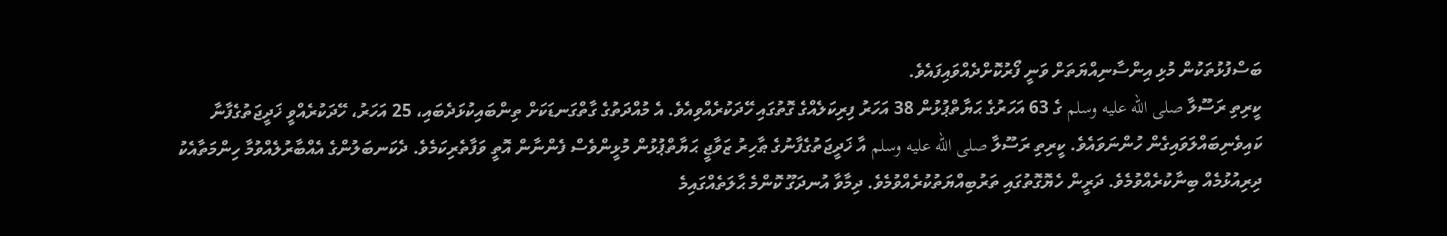ބަސްފުޅުތަކުން މުޅި އިންސާނިއްޔަތަށް ވަނީ ފޯރުކޮށްދެއްވައިފައެވެ.
ކީރިތި ރަސޫލާ صلى الله عليه وسلم ގެ 63 އަހަރުގެ ޙަޔާތްޕުޅުން 38 އަހަރު ފިރިކަލެއްގެ ގޮތުގައި ހޭދަކުރެއްވިއެވެ. އެ މުއްދަތުގެ ގާތްގަނޑަކަށް ތިންބައިކުޅަދެބައި، 25 އަހަރު، ހޭދަކުރެއްވީ ޚަދީޖަތުގެފާނާ ކައިވެނިބައްލަވައިގެން ހުންނަވައެވެ. ކީރިތި ރަސޫލާ صلى الله عليه وسلم އާ ޚަދީޖަތުގެފާނުގެ ޠާހިރު ޒަވާޖީ ޙަޔާތްޕުޅުން މުޅީންވެސް ފެންނާން އޮތީ ވަފާތެރިކަމެވެ. ދެކަނބަލުންގެ އެއްބާރުލެއްވުމާ ހިންމަތާއެކު ދިރިއުޅުމެއް ބިނާކުރެއްވުމެވެ. ދަރީން ހެޔޮގޮތުގައި ތަރުބިއްޔަތުކުރެއްވުމެވެ. ދިމާވާ އުނދަގޫ ކޮންމެ ޙާލަތެއްގައިމެ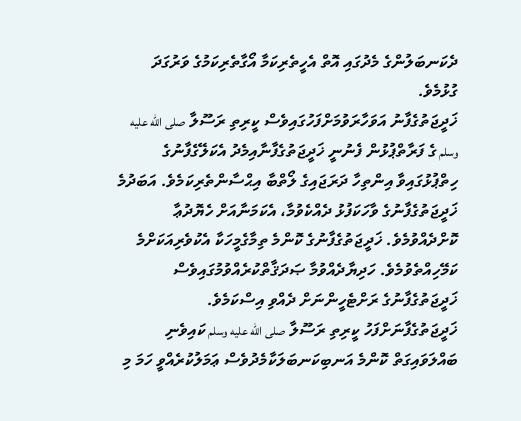ދެކަނބަލުންގެ މެދުގައި އޮތް އެހީތެރިކަމާ އޯގާތެރިކަމުގެ ވަރުގަދަ ގުޅުމެވެ.
ޚަދީޖަތުގެފާނު އަވަހާރަވުމަށްފަހުގައިވެސް ކީރިތި ރަސޫލާ صلى الله عليه وسلم ގެ ފަރާތްޕުޅުން ފެނުނީ ޚަދީޖަތުގެފާނާއިމެދު އެކަލޭގެފާނުގެ ހިތްޕުޅުގައިވާ އިންތިހާ ދަރަޖައިގެ ލޯތްބާ އިޙްސާންތެރިކަމެވެ. އަބަދުމެ ޚަދީޖަތުގެފާނުގެ ވާހަކަފުޅު ދެއްކެވުމާ، އެކަމަނާއަށް ހެޔޮދުޢާ ކޮށްދެއްވުމެވެ. ޚަދީޖަތުގެފާނުގެ ކޮންމެ ތިމާގެމީހަކާ އެކުވެރިއަކަށްމެ ކަމޭހިއްތެވުމެވެ. ހަދިޔާދެއްވުމާ ޞަދަޤާތްކުރެއްވުމުގައިވެސް ޚަދީޖަތުގެފާނުގެ ރަށްޓެހީންނަށް ދެއްވި އިސްކަމެވެ.
ޚަދީޖަތުގެފާނަށްފަހު ކީރިތި ރަސޫލާ صلى الله عليه وسلم ކައިވެނި ބައްލަވައިގަތް ކޮންމެ އަނބިކަނބަލަކާމެދުވެސް ޢަމަލުކުރެއްވީ ހަމަ މި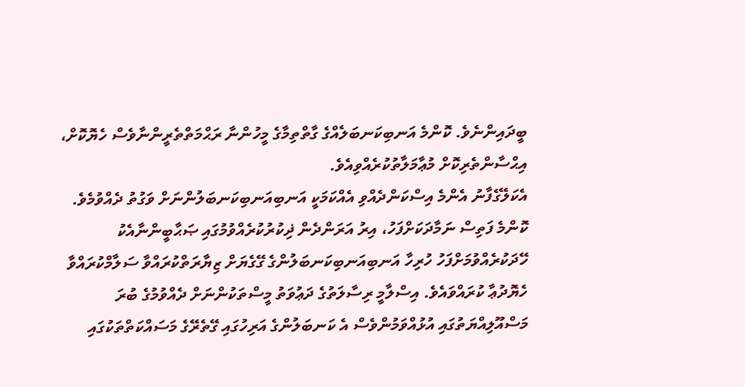ބީދައިންނެވެ. ކޮންމެ އަނބިކަނބަލެއްގެ ގާތްތިމާގެ މީހުންނާ ރަޙްމަތްތެރީންނާވެސް ހެޔޮކޮށް، އިޙްސާންތެރިކޮށް މުޢާމަލާތުކުރެއްވިއެވެ.
އެކަލޭގެފާނު އެންމެ އިސްކަންދެއްވި އެއްކަމަކީ އަނބިއަނބިކަނބަލުންނަށް ވަގުތު ދެއްވުމެވެ. ކޮންމެ ފަތިސް ނަމާދަކަށްފަހު، އިރު އަރަންދެން ޛިކުރުކުރެއްވުމުގައި ޞަޙާބީންނާއެކު ހޭދަކުރެއްވުމަށްފަހު ހުރިހާ އަނބިއަނބިކަނބަލުންގެ ގޭގެޔަށް ޒިޔާރަތްކުރައްވާ ސަލާމްކުރައްވާ ހެޔޮދުޢާ ކުރައްވައެވެ. އިސްލާމީ ރިސާލަތުގެ ދަޢުވަތު މީސްތަކުންނަށް ދެއްވުމުގެ ބުރަ މަސްއޫލިއްޔަތުގައި އުޅުއްވަމުންވެސް އެ ކަނބަލުންގެ އަރިހުގައި ގޭތެރޭގެ މަސައްކަތްތަކުގައި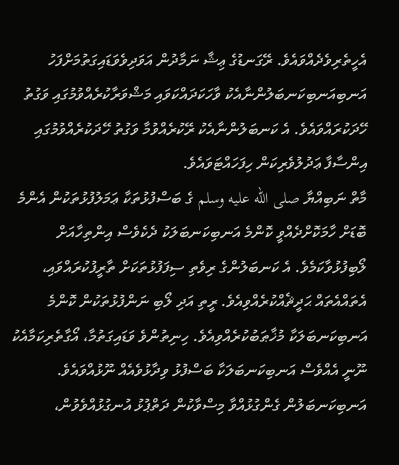އެހީތެރިވެދެއްވައެވެ. ރޭގަނޑުގެ ޢިޝާ ނަމާދުން އަވަދިވެވަޑައިގަތުމަށްފަހު އަނބިއަނބިކަނބަލުންނާއެކު ވާހަކަދައްކަވައި މަޝްވަރާކުރެއްވުމުގައި ވަގުތު ހޭދަކުރައްވައެވެ. އެ ކަނބަލުންނާއެކު ރޭކުރެއްވުމާ ވަގުތު ހޭދަކުރެއްވުމުގައި އިންސާފާ ޢަދުލުވެރިކަން ހިފަހައްޓަވައެވެ.
މާތް ނަބިއްޔާ صلى الله عليه وسلم ގެ ބަސްފުޅުތަކާ ޢަމަލުފުޅުތަކުން އެންމެ ބޮޑަށް ހާމަކޮށްދެއްވީ ކޮންމެ އަނބިކަނބަލަކު ދެކެވެސް އިންތިހާއަށް ލޯބިފުޅުވާކަމެވެ. އެ ކަނބަލުންގެ ރިވެތި ސިފަފުޅުތަކަށް ތާރީފުކުރައްވައި، އެތައްއެތައް ޙަދީޘެއްކުރެއްވިއެވެ. ރީތި އަދި ލޯބި ނަންފުޅުތަކުން ކޮންމެ އަނބިކަނބަލަކާ މުޚާޠަބުކުރެއްވިއެވެ. ހިނިތުންވެ ވަޑައިގަތުމާ، އޯގާތެރިކަމާއެކު ނޫނީ އެއްވެސް އަނބިކަނބަލަކާ ބަސްފުޅު ވިދާޅުވެއެއް ނޫޅުއްވައެވެ.
އަނބިކަނބަލުން ގެންގުޅުއްވާ މިސްވާކުން ދަތްޕުޅު އުނގުޅުއްވެވުން،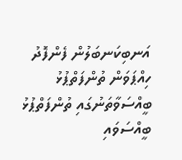އަނބިކަނބަލުން ފެންފޮދު ހިއްޕަވަން ތުންފަތްޕުޅު ބީއްސަވާތަނުގައި ތުންފަތްޕުޅު ބީއްސަވައި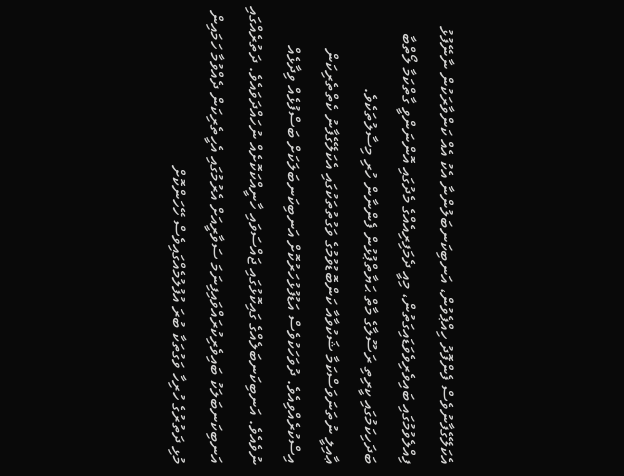އެކަލޭގެފާނުވެސް ފެންފޮދު ހިއްޕެވުން، އަނބިކަނބަލުންނާ އެކު އެއް ކަންވާރަކުން ނާނޭފުޅު ފިއްލެވުމުގައި ބައިވެރިވެވަޑައިގަތުން، މިއީ ދެމަފިރިއެއްގެ މެދުގައި އޮންނަންވީ ގާތްކަމާ ލޯތްބާ ބަދަހިކަމުގައި ކީރިތި ރަސޫލާގެ މާތް ޙަޔާތްޕުޅުން ފެންނާން ހުރި މިސާލުތަކެވެ.
ޢާއިލީ ނުތަނަވަސްކަމާ ޝަކުވާއާ ކަންބޮޑުވުމުގެ ވަގުތުތަކުގައި އެކަލޭގެފާނު ކެތްތެރިކަން އިސްކުރެއްވިއެވެ. ދުވަހަކުވެސް އަޑުފުޅުހަރުކޮށް އަނބިކަނބަލަކަށް ބަސްފުޅެއް ވިދާޅެއް ނުވެއެވެ. އަނބިކަނބަލެއްގެ ގައިކޮޅުގައި ޖައްސަވައި ހާނީއްކަކޮށެއް ނުހައްދަވައެވެ. ދަތުރެއްގައި އަނބިކަނބަލަކު ބައިވެރިކުރައްވައިފިނަމަ ސަވާރީއަށް އެރުމުގައި އެހީތެރިކަން ދެއްވުމާ ހަމައިން މުޅި ދަތުރުގެ ހުރިހާ ވަގުތަކާ ބުރަ އުފުލުމެއްގައިވެސް ހޭހަންކޮށް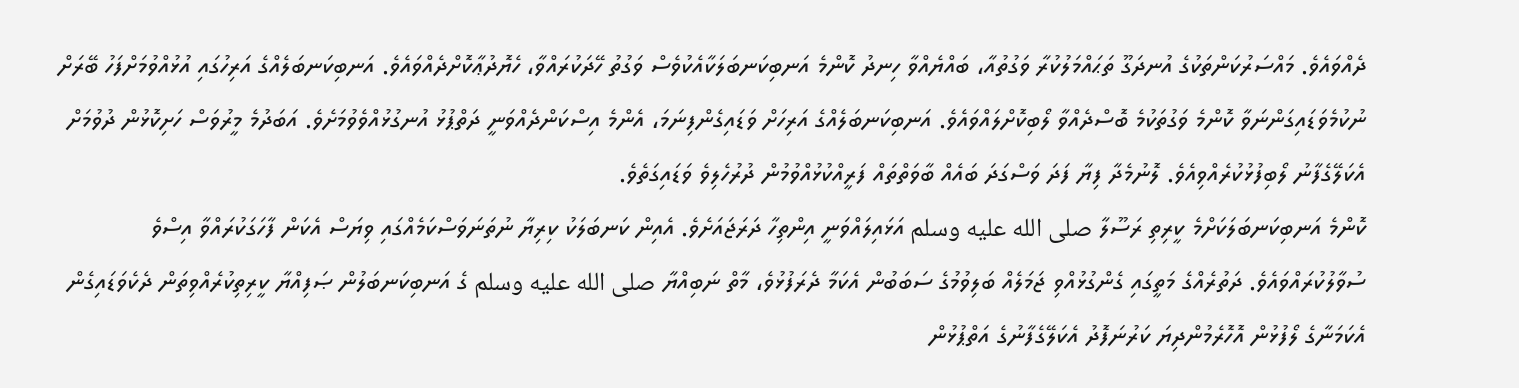ދެއްވައެވެ. މައްސަރުކަންތަކުގެ އުނދަގޫ ތަޙައްމަލުކުރާ ވަގުތުއާ، ބައްޔެއްވާ ހިނދު ކޮންމެ އަނބިކަނބަލަކާއެކުވެސް ވަގުތު ހޭދަކުރައްވާ، ހެޔޮދުޢާކޮށްދެއްވައެވެ. އަނބިކަނބަލެއްގެ އަރިހުގައި އުޅުއްވުމަށްފަހު ބޭރަށް ނުކުމެވަޑައިގަންނަވާ ކޮންމެ ވަގުތަކުމެ ބޮސްދެއްވާ ލޯބިކޮށްލައްވައެވެ. އަނބިކަނބަލެއްގެ އަރިހަށް ވަޑައިގެންފިނަމަ، އެންމެ އިސްކަންދެއްވަނީ ދަތްޕުޅު އުނގުޅުއްވެވުމަށެވެ. އަބަދުމެ މީރުވަސް ހަށިކޮޅުން ދުވުމަށް އެކަލޭގެފާނު ލޯބިފުޅުކުރެއްވިއެވެ. ލޮނުމެދާ ފިޔާ ފަދަ ވަސްގަދަ ބައެއް ބާވަތްތައް ފަރީއްކުޅުއްވުމުން ދުރުހެލިވެ ވަޑައިގަތެވެ.
ކޮންމެ އަނބިކަނބަލަކަށްމެ ކީރިތި ރަސޫލާ صلى الله عليه وسلم އަޅައިލައްވަނީ އިންތިހާ ދަރަޖައަށެވެ. އެއިން ކަނބަލަކު ކިރިޔާ ނުތަނަވަސްކަމެއްގައި ވިޔަސް އެކަން ފާހަގަކުރައްވާ އިސްވެ ސުވާލުކުރައްވައެވެ. ދަތުރެއްގެ މަތީގައި ގެންގުޅުއްވި ޖަމަލެއް ބަލިވުމުގެ ސަބަބުން އެކަމާ ދެރަފުޅުވެ، މާތް ނަބިއްޔާ صلى الله عليه وسلم ގެ އަނބިކަނބަލުން ޞަފިއްޔާ ކީރިތިކުރެއްވިތަން ދެކެވަޑައިގެން އެކަމަނާގެ ލޯފުޅުން އޮހޮރެމުންދިޔަ ކަރުނަފޮދު އެކަލޭގެފާނުގެ އަތްޕުޅުން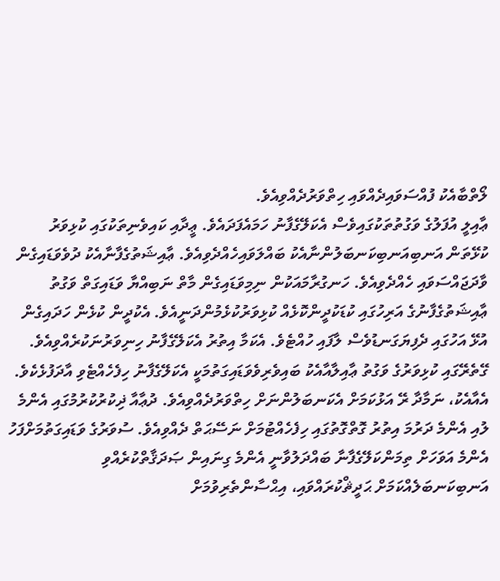ލޯތްބާއެކު ފުއްސަވައިދެއްވައި ހިތްވަރުދެއްވިއެވެ.
ޢާއިލީ އުފަލުގެ ވަގުތުތަކުގައިވެސް އެކަލޭގެފާނު ހަމައެފަދައެވެ. ޢީދާއި ކައިވެނިތަކުގައި ކުޅިވަރު ކުޅޭތަން އަނބިއަނބިކަނބަލުންނާއެކު ބައްލަވައިހެއްދެވިއެވެ. ޢާއިޝަތުގެފާނާއެކު ދުވެވަޑައިގެން ވާދަޖައްސަވައި ހެއްދެވިއެވެ. ހަނގުރާމައަކުން ނިމިވަޑައިގެން މާތް ނަބިއްޔާ ވަޑައިގަތް ވަގުތު ޢާއިޝަތުގެފާނުގެ އަރިހުގައި ކުޑަކުދީންކޮޅެއް ކުޅިވަރުކުޅެމުންދަނީއެވެ. އެކުދީން ކުޅެން ހަދައިގެން އުޅޭ އަހުގައި ދެފިޔަގަނޑުވެސް ލާފައި ހުއްޓެވެ. އެކަމާ އިތުރު އެކަލޭގެފާނު ހިނިވަރުނަކުރެއްވިއެވެ. ގޭތެރޭގައި ކުޅިވަރުގެ ވަގުތު ޢާއިލާއާއެކު ބައިވެރިވެވަޑައިގަތުމަކީ އެކަލޭގެފާނު ހިފެހެއްޓެވި އާދަފުޅެކެވެ.
އެއާއެކު، ނަމާދާ ރޭ އަޅުކަމަށް އެކަނބަލުންނަށް ހިތްވަރުދެއްވިއެވެ. ދުޢާއާ ޛިކުރުކުރުމުގައި އެންމެ ލުއި އެންމެ ދަރުމަ އިތުރު ގޮތްގޮތުގައި ހިފެހެއްޓުމަށް ނަސޭޙަތް ދެއްވިއެވެ. ސުވަރުގެ ވަޑައިގަތުމަށްފަހު އެންމެ އަވަހަށް ތިމަންކަލޭގެފާނާ ބައްދަލުވާނީ އެންމެ ގިނައިން ޞަދަޤާތްކުރެއްވި އަނބިކަނބަލެއްކަމަށް ޙަދީޘްކުރައްވައި، އިޙްސާންތެރިވުމަށް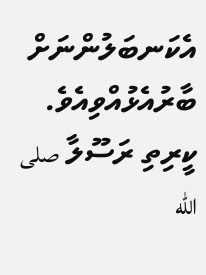އެކަނބަލުންނަށް ބާރުއެޅުއްވިއެވެ.
ކީރިތި ރަސޫލާ صلى الله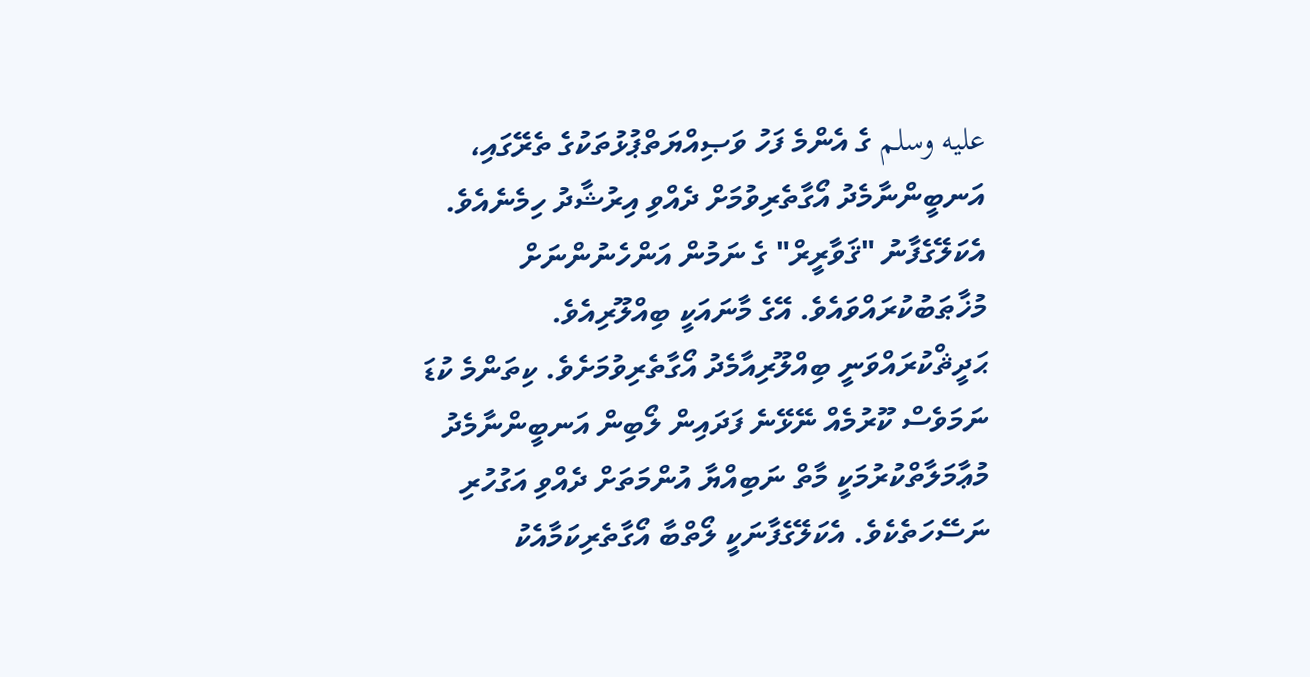عليه وسلم ގެ އެންމެ ފަހު ވަޞިއްޔަތްޕުޅުތަކުގެ ތެރޭގައި، އަނބީންނާމެދު އޯގާތެރިވުމަށް ދެއްވި އިރުޝާދު ހިމެނެއެވެ. އެކަލޭގެފާނު "ޤަވާރީރް" ގެ ނަމުން އަންހެނުންނަށް މުޚާޠަބުކުރައްވައެވެ. އޭގެ މާނައަކީ ބިއްލޫރިއެވެ. ޙަދީޘްކުރައްވަނީ ބިއްލޫރިއާމެދު އޯގާތެރިވުމަށެވެ. ކިތަންމެ ކުޑަ ނަމަވެސް ކޫރުމެއް ނޭޅޭނެ ފަދައިން ލޯބިން އަނބީންނާމެދު މުޢާމަލާތްކުރުމަކީ މާތް ނަބިއްޔާ އުންމަތަށް ދެއްވި އަގުހުރި ނަސޭހަތެކެވެ. އެކަލޭގެފާނަކީ ލޯތްބާ އޯގާތެރިކަމާއެކު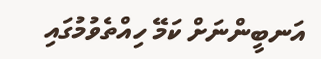އަނބީންނަށް ކަމޭ ހިއްތެވުމުގައި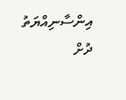އިންސާނިއްޔަތު ދުށް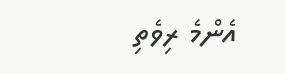އެންމެ ރިވެތި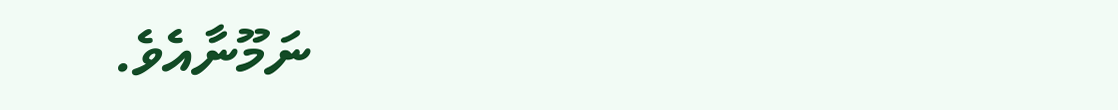ނަމޫނާއެވެ.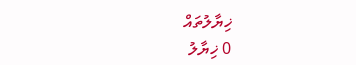ޚިޔާލުތައް
0 ޚިޔާލު